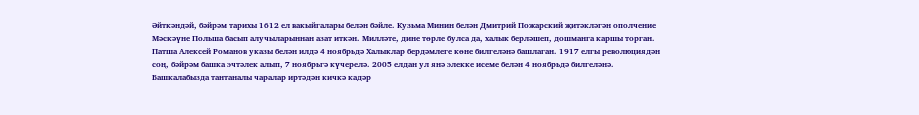Әйткәндәй, бәйрәм тарихы 1612 ел вакыйгалары белән бәйле. Кузьма Минин белән Дмитрий Пожарский җитәкләгән ополчение Мәскәүне Польша басып алучыларыннан азат иткән. Милләте, дине төрле булса да, халык берләшеп, дошманга каршы торган. Патша Алексей Романов указы белән илдә 4 ноябрьдә Халыклар бердәмлеге көне билгеләнә башлаган. 1917 елгы революциядән соң, бәйрәм башка эчтәлек алып, 7 ноябрьгә күчерелә. 2005 елдан ул янә элекке исеме белән 4 ноябрьдә билгеләнә.
Башкалабызда тантаналы чаралар иртәдән кичкә кадәр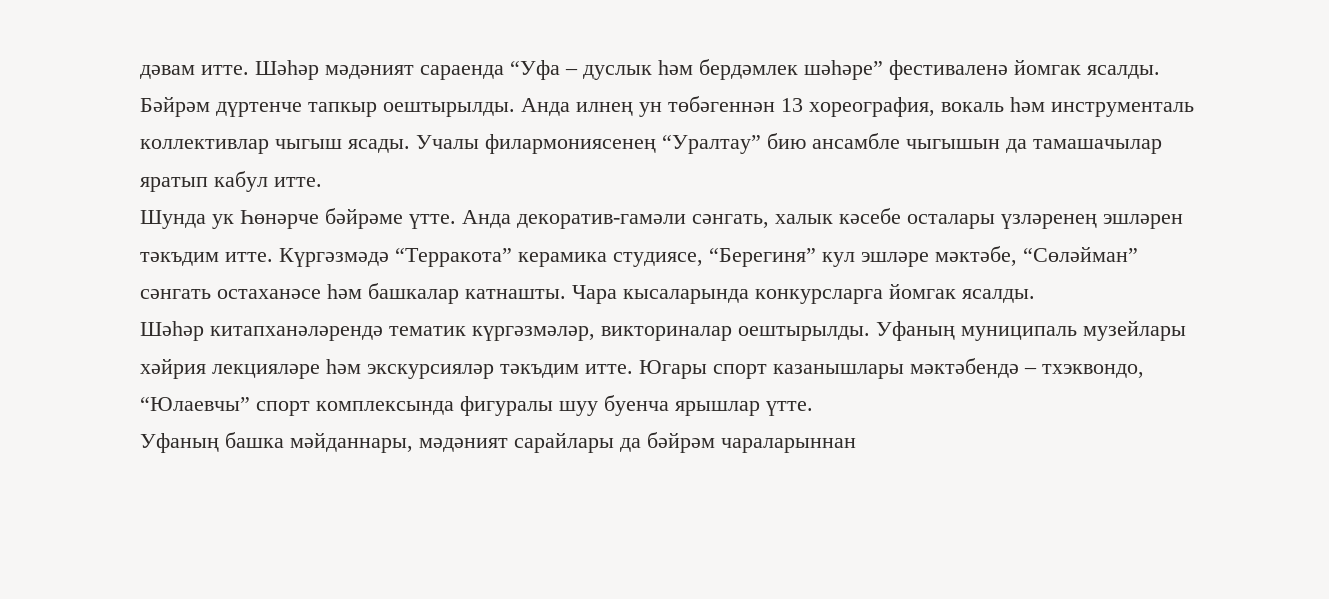дәвам итте. Шәһәр мәдәният сараенда “Уфа – дуслык һәм бердәмлек шәһәре” фестиваленә йомгак ясалды. Бәйрәм дүртенче тапкыр оештырылды. Анда илнең ун төбәгеннән 13 хореография, вокаль һәм инструменталь коллективлар чыгыш ясады. Учалы филармониясенең “Уралтау” бию ансамбле чыгышын да тамашачылар яратып кабул итте.
Шунда ук Һөнәрче бәйрәме үтте. Анда декоратив-гамәли сәнгать, халык кәсебе осталары үзләренең эшләрен тәкъдим итте. Күргәзмәдә “Терракота” керамика студиясе, “Берегиня” кул эшләре мәктәбе, “Сөләйман” сәнгать остаханәсе һәм башкалар катнашты. Чара кысаларында конкурсларга йомгак ясалды.
Шәһәр китапханәләрендә тематик күргәзмәләр, викториналар оештырылды. Уфаның муниципаль музейлары хәйрия лекцияләре һәм экскурсияләр тәкъдим итте. Югары спорт казанышлары мәктәбендә – тхэквондо, “Юлаевчы” спорт комплексында фигуралы шуу буенча ярышлар үтте.
Уфаның башка мәйданнары, мәдәният сарайлары да бәйрәм чараларыннан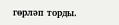гөрләп торды.